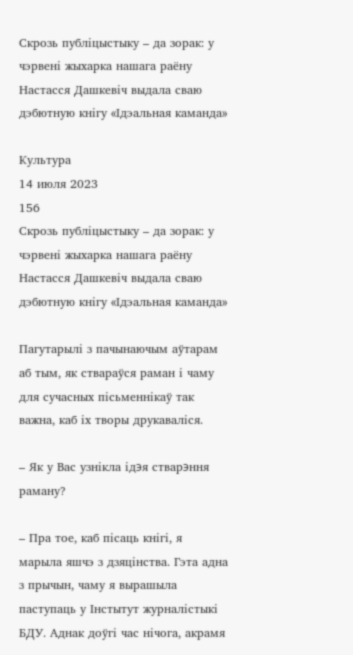Скрозь публіцыстыку – да зорак: у чэрвені жыхарка нашага раёну Настасся Дашкевіч выдала сваю дэбютную кнігу «Ідэальная каманда»

Культура
14 июля 2023
156
Скрозь публіцыстыку – да зорак: у чэрвені жыхарка нашага раёну Настасся Дашкевіч выдала сваю дэбютную кнігу «Ідэальная каманда»

Пагутарылі з пачынаючым аўтарам аб тым, як ствараўся раман і чаму для сучасных пісьменнікаў так важна, каб іх творы друкаваліся.

– Як у Вас узнікла ід϶я ствар϶ння раману?

– Пра тое, каб пісаць кнігі, я марыла яшчэ з дзяцінства. Гэта адна з прычын, чаму я вырашыла паступаць у Інстытут журналістыкі БДУ. Аднак доўгі час нічога, акрамя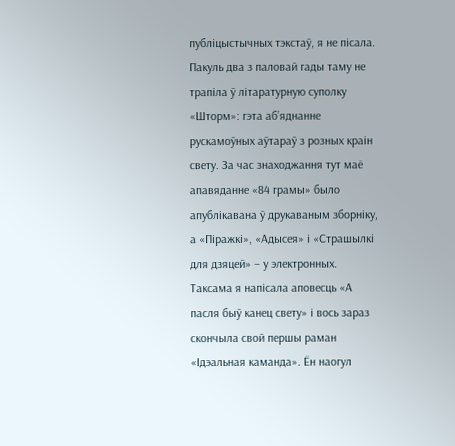публіцыстычных тэкстаў, я не пісала. Пакуль два з паловай гады таму не трапіла ў літаратурную суполку «Шторм»: гэта аб’яднанне рускамоўных аўтараў з розных краін свету. За час знаходжання тут маё апавяданне «84 грамы» было апублікавана ў друкаваным зборніку, а «Піражкі», «Адысея» і «Страшылкі для дзяцей» – у электронных. Таксама я напісала аповесць «А пасля быў канец свету» і вось зараз скончыла свой першы раман «Ідэальная каманда». Ён наогул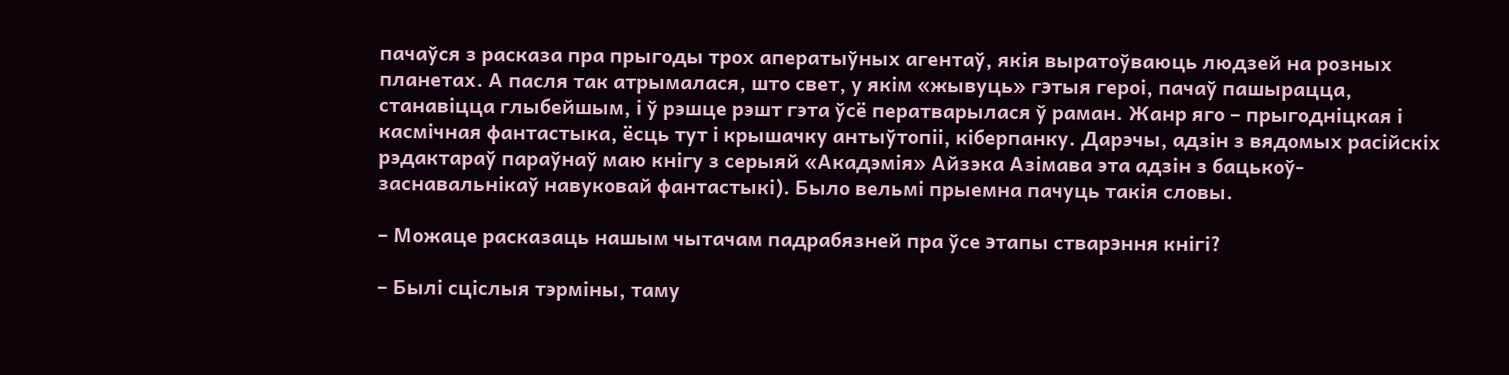пачаўся з расказа пра прыгоды трох аператыўных агентаў, якія выратоўваюць людзей на розных планетах. А пасля так атрымалася, што свет, у якім «жывуць» г϶тыя героі, пачаў пашырацца, станавіцца глыбейшым, і ў рэшце рэшт гэта ўсё ператварылася ў раман. Жанр яго – прыгодніцкая і касмічная фантастыка, ёсць тут і крышачку антыўтопіі, кіберпанку. Дарэчы, адзін з вядомых расійскіх рэдактараў параўнаў маю кнігу з серыяй «Акадэмія» Айзэка Азімава эта адзін з бацькоў-заснавальнікаў навуковай фантастыкі). Было вельмі прыемна пачуць такія словы.

– Можаце расказаць нашым чытачам падрабязней пра ўсе ϶тапы ствар϶ння кнігі?

– Былі сціслыя тэрміны, таму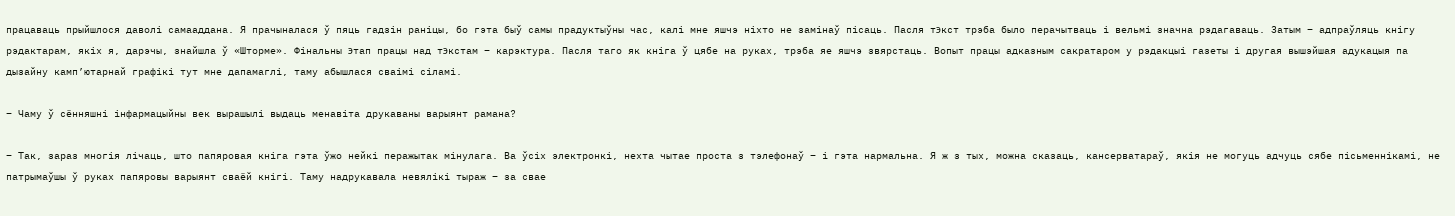працаваць прыйшлося даволі самааддана. Я прачыналася ў пяць гадзін раніцы, бо гэта быў самы прадуктыўны час, калі мне яшчэ ніхто не замінаў пісаць. Пасля т϶кст трэба было перачытваць і вельмі значна рэдагаваць. Затым – адпраўляць кнігу рэдактарам, якіх я, дарэчы, знайшла ў «Шторме». Фінальны ϶тап працы над т϶кстам – карэктура. Пасля таго як кніга ў цябе на руках, трэба яе яшчэ звярстаць. Вопыт працы адказным сакратаром у рэдакцыі газеты і другая вышэйшая адукацыя па дызайну камп’ютарнай графікі тут мне дапамаглі, таму абышлася сваімі сіламі.

– Чаму ў сённяшні інфармацыйны век вырашылі выдаць менавіта друкаваны варыянт рамана?

– Так, зараз многія лічаць, што папяровая кніга гэта ўжо нейкі перажытак мінулага. Ва ўсіх электронкі, нехта чытае проста з тэлефонаў – і гэта нармальна. Я ж з тых, можна сказаць, кансерватараў, якія не могуць адчуць сябе пісьменнікамі, не патрымаўшы ў руках папяровы варыянт сваёй кнігі. Таму надрукавала невялікі тыраж – за свае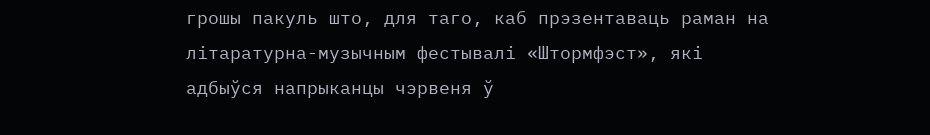грошы пакуль што, для таго, каб прэзентаваць раман на літаратурна-музычным фестывалі «Штормфэст», які адбыўся напрыканцы чэрвеня ў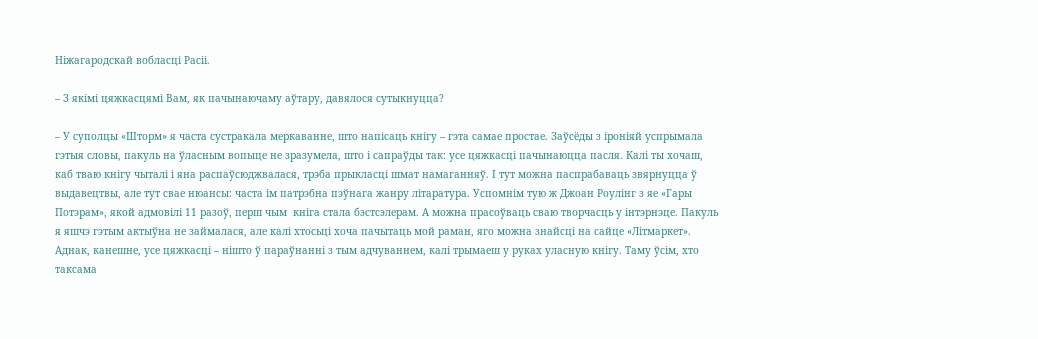Ніжагародскай вобласці Расіі.

– З якімі цяжкасцямі Вам, як пачынаючаму аўтару, давялося сутыкнуцца?

– У суполцы «Шторм» я часта сустракала меркаванне, што напісаць кнігу – гэта самае простае. Заўсёды з іроніяй успрымала гэтыя словы, пакуль на ўласным вопыце не зразумела, што і сапраўды так: усе цяжкасці пачынаюцца пасля. Калі ты хочаш, каб тваю кнігу чыталі і яна распаўсюджвалася, трэба прыкласці шмат намаганняў. І тут можна паспрабаваць звярнуцца ў выдавецтвы, але тут свае нюансы: часта ім патрэбна пэўнага жанру літаратура. Успомнім тую ж Джоан Роулінг з яе «Гары Потэрам», якой адмовілі 11 разоў, перш чым  кніга стала б϶стс϶лерам. А можна прасоўваць сваю творчасць у інтэрнэце. Пакуль я яшчэ гэтым актыўна не займалася, але калі хтосьці хоча пачытаць мой раман, яго можна знайсці на сайце «Літмаркет». Аднак, канешне, усе цяжкасці – нішто ў параўнанні з тым адчуваннем, калі трымаеш у руках уласную кнігу. Таму ўсім, хто таксама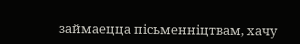займаецца пісьменніцтвам, хачу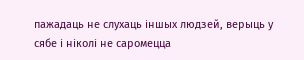пажадаць не слухаць іншых людзей, верыць у сябе і ніколі не саромецца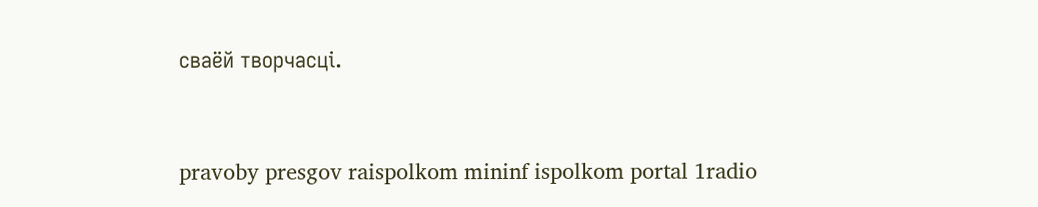сваёй творчасці.


pravoby presgov raispolkom mininf ispolkom portal 1radio